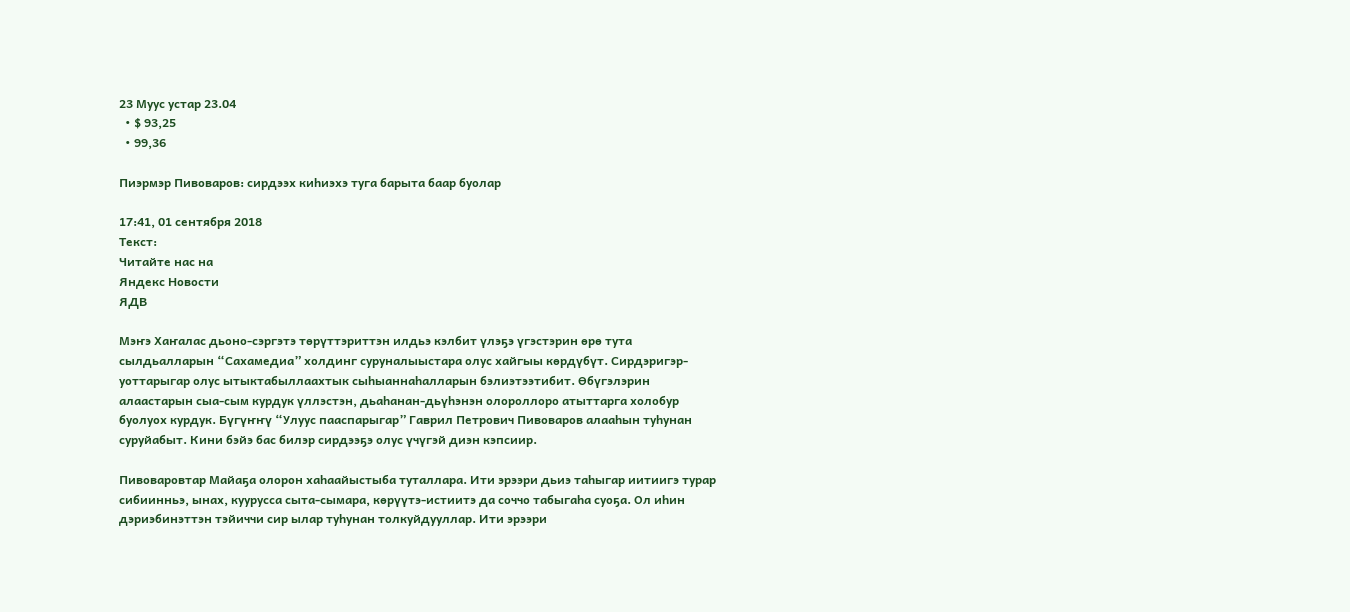23 Муус устар 23.04
  • $ 93,25
  • 99,36

Пиэрмэр Пивоваров: сирдээх киһиэхэ туга барыта баар буолар

17:41, 01 сентября 2018
Текст:
Читайте нас на
Яндекс Новости
ЯДВ

Мэҥэ Хаҥалас дьоно-сэргэтэ төрүттэриттэн илдьэ кэлбит үлэҕэ үгэстэрин өрө тута сылдьалларын “Сахамедиа” холдинг суруналыыстара олус хайгыы көрдүбүт. Сирдэригэр-уоттарыгар олус ытыктабыллаахтык сыһыаннаһалларын бэлиэтээтибит. Өбүгэлэрин алаастарын сыа-сым курдук үллэстэн, дьаһанан-дьүһэнэн олороллоро атыттарга холобур буолуох курдук. Бүгүҥҥү “Улуус пааспарыгар” Гаврил Петрович Пивоваров алааһын туһунан суруйабыт. Кини бэйэ бас билэр сирдээҕэ олус үчүгэй диэн кэпсиир.

Пивоваровтар Майаҕа олорон хаһаайыстыба туталлара. Ити эрээри дьиэ таһыгар иитиигэ турар сибиинньэ, ынах, куурусса сыта-сымара, көрүүтэ-истиитэ да соччо табыгаһа суоҕа. Ол иһин дэриэбинэттэн тэйиччи сир ылар туһунан толкуйдууллар. Ити эрээри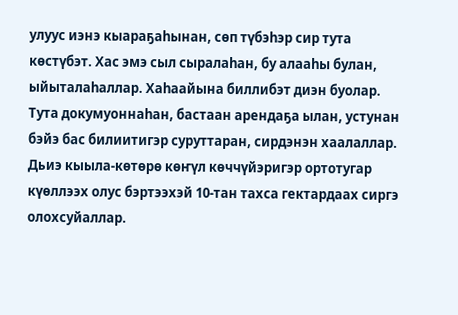улуус иэнэ кыараҕаһынан, сөп түбэһэр сир тута көстүбэт. Хас эмэ сыл сыралаһан, бу алааһы булан, ыйыталаһаллар. Хаһаайына биллибэт диэн буолар. Тута докумуоннаһан, бастаан арендаҕа ылан, устунан бэйэ бас билиитигэр суруттаран, сирдэнэн хаалаллар. Дьиэ кыыла-көтөрө көҥүл көччүйэригэр ортотугар күөллээх олус бэртээхэй 10-тан тахса гектардаах сиргэ олохсуйаллар.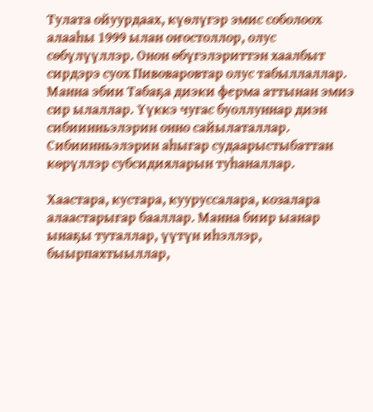Тулата ойуурдаах, күөлүгэр эмис соболоох алааһы 1999 ылан оҥостоллор, олус сөбүлүүллэр. Онон өбүгэлэриттэн хаалбыт сирдэрэ суох Пивоваровтар олус табыллаллар. Манна эбии Табаҕа диэки ферма аттынан эмиэ сир ылаллар. Үүккэ чугас буоллуннар диэн сибиинньэлэрин онно сайылаталлар. Сибиинньэлэрин аһыгар судаарыстыбаттан көрүллэр субсидияларын туһаналлар.

Хаастара, кустара, кууруссалара, козалара алаастарыгар бааллар. Манна биир ыанар ынаҕы туталлар, үүтүн иһэллэр, быырпахтыыллар,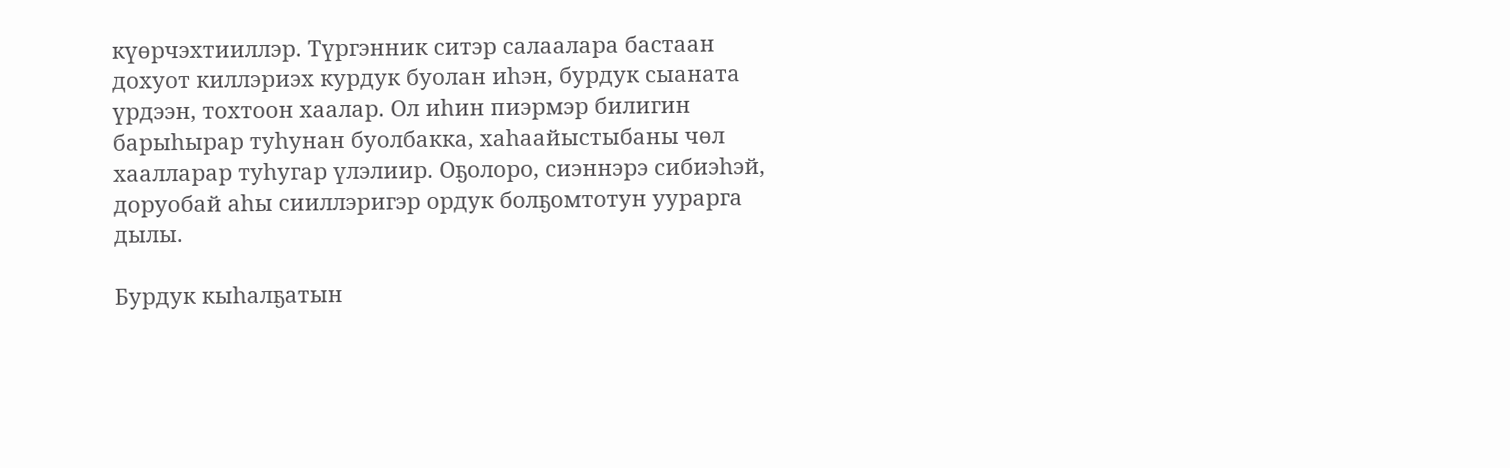күөрчэхтииллэр. Түргэнник ситэр салаалара бастаан дохуот киллэриэх курдук буолан иһэн, бурдук сыаната үрдээн, тохтоон хаалар. Ол иһин пиэрмэр билигин барыһырар туһунан буолбакка, хаһаайыстыбаны чөл хаалларар туһугар үлэлиир. Оҕолоро, сиэннэрэ сибиэһэй, доруобай аһы сииллэригэр ордук болҕомтотун уурарга дылы.

Бурдук кыһалҕатын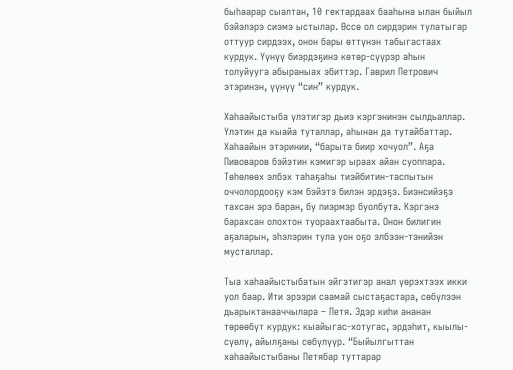быһаарар сыалтан, 10 гектардаах бааһына ылан быйыл бэйэлэрэ сиэмэ ыстылар. Өссө ол сирдэрин тулатыгар оттуур сирдээх, онон бары өттүнэн табыгастаах курдук. Үүнүү биэрдэҕинэ көтөр-сүүрэр аһын толуйууга абыраныах эбиттэр. Гаврил Петрович этэринэн, үүнүү “син” курдук.

Хаһаайыстыба үлэтигэр дьиэ кэргэнинэн сылдьаллар. Үлэтин да кыайа туталлар, аһынан да тутайбаттар. Хаһаайын этэринии, “барыта биир хочуол”. Аҕа Пивоваров бэйэтин кэмигэр ыраах айан суоппара. Төһөлөөх элбэх таһаҕаһы тиэйбитин-таспытын оччолордооҕу кэм бэйэтэ билэн эрдэҕэ. Биэнсийэҕэ тахсан эрэ баран, бу пиэрмэр буолбута. Кэргэнэ барахсан олохтон туораахтаабыта. Онон билигин аҕаларын, эһэлэрин тула уон оҕо элбээн-тэнийэн мусталлар.

Тыа хаһаайыстыбатын эйгэтигэр анал үөрэхтээх икки уол баар. Ити эрээри саамай сыстаҕастара, сөбүлээн дьарыктанааччылара – Петя. Эдэр киһи ананан төрөөбүт курдук: кыайыгас-хотугас, эрдэһит, кыылы-сүөлү, айылҕаны сөбүлүүр. “Быйылгыттан хаһаайыстыбаны Петябар туттарар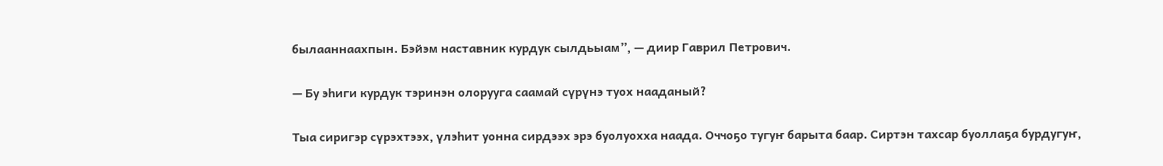былааннаахпын. Бэйэм наставник курдук сылдьыам”, — диир Гаврил Петрович.

— Бу эһиги курдук тэринэн олорууга саамай сүрүнэ туох нааданый?

Тыа сиригэр сүрэхтээх, үлэһит уонна сирдээх эрэ буолуохха наада. Оччоҕо тугуҥ барыта баар. Сиртэн тахсар буоллаҕа бурдугуҥ,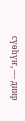сүөһүҥ, — диир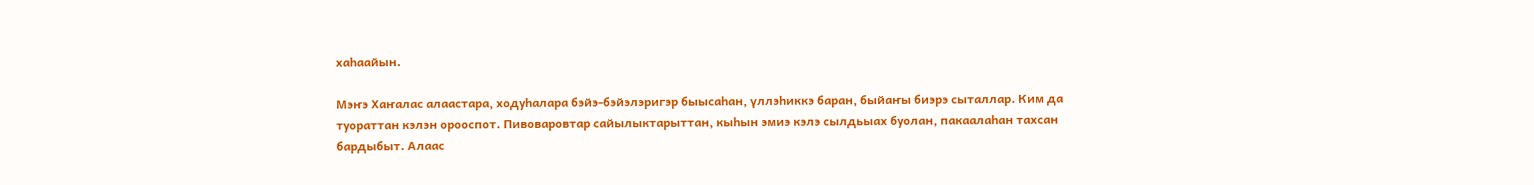хаһаайын.

Мэҥэ Хаҥалас алаастара, ходуһалара бэйэ-бэйэлэригэр быысаһан, үллэһиккэ баран, быйаҥы биэрэ сыталлар. Ким да туораттан кэлэн орооспот. Пивоваровтар сайылыктарыттан, кыһын эмиэ кэлэ сылдьыах буолан, пакаалаһан тахсан бардыбыт. Алаас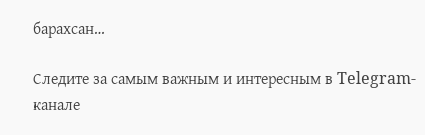барахсан…

Следите за самым важным и интересным в Telegram-канале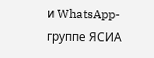и WhatsApp-группе ЯСИА